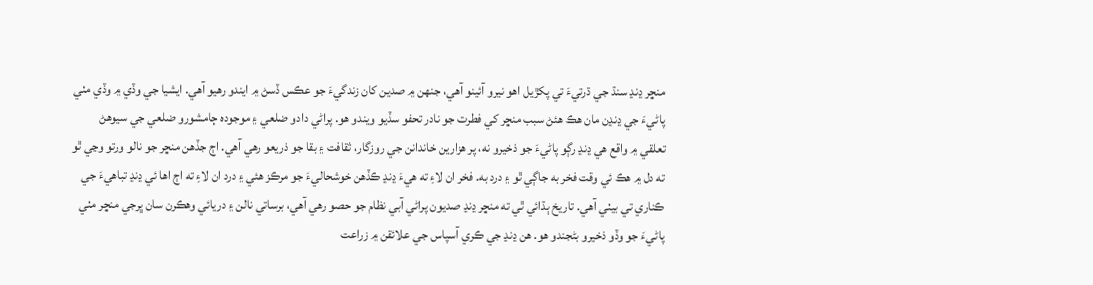منڇر ڍنڍ سنڌ جي ڌرتيءَ تي پکڙيل اهو نيرو آئينو آهي، جنهن ۾ صدين کان زندگيءَ جو عڪس ڏسڻ ۾ ايندو رهيو آهي. ايشيا جي وڏي ۾ وڏي مٺي پاڻيءَ جي ڍنڍن مان هڪ هئڻ سبب منڇر کي فطرت جو نادر تحفو سڏيو ويندو هو. پراڻي دادو ضلعي ۽ موجوده ڄامشورو ضلعي جي سيوهڻ تعلقي ۾ واقع هي ڍنڍ رڳو پاڻيءَ جو ذخيرو نه، پر هزارين خاندانن جي روزگار، ثقافت ۽ بقا جو ذريعو رهي آهي. اڄ جڏهن منڇر جو نالو ورتو وڃي ٿو ته دل ۾ هڪ ئي وقت فخر به جاڳي ٿو ۽ درد به. فخر ان لاءِ ته هيءَ ڍنڍ ڪڏهن خوشحاليءَ جو مرڪز هئي ۽ درد ان لاءِ ته اڄ اها ئي ڍنڍ تباهيءَ جي ڪناري تي بيٺي آهي. تاريخ ٻڌائي ٿي ته منڇر ڍنڍ صديون پراڻي آبي نظام جو حصو رهي آهي، برساتي نالن ۽ دريائي وهڪرن سان ڀرجي منڇر مٺي پاڻيءَ جو وڏو ذخيرو بڻجندو هو. هن ڍنڍ جي ڪري آسپاس جي علائقن ۾ زراعت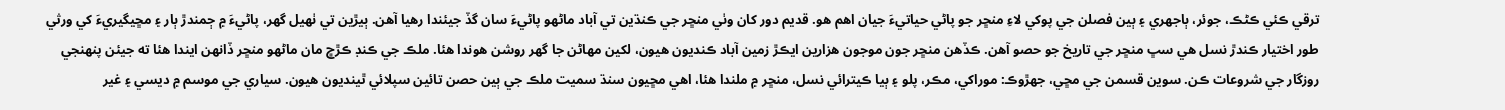ترقي ڪئي ڪڻڪ، جوئر، ٻاجهري ۽ ٻين فصلن جي پوکي لاءِ منڇر جو پاڻي حياتيءَ جيان اهم هو. قديم دور کان وٺي منڇر جي ڪنڌين تي آباد ماڻهو پاڻيءَ سان گڏ جيئندا رهيا آهن. ٻيڙين تي ٺهيل گهر، پاڻيءَ ۾ ڄمندڙ ٻار ۽ مڇيگيريءَ کي ورثي طور اختيار ڪندڙ نسل هي سڀ منڇر جي تاريخ جو حصو آهن. ڪڏهن منڇر جون موجون هزارين ايڪڙ زمين آباد ڪنديون هيون، لکين مهاڻن جا گهر روشن هوندا هئا. ملڪ جي ڪنڊ ڪڙڇ مان ماڻهو منڇر ڏانهن ايندا هئا ته جيئن پنهنجي روزگار جي شروعات ڪن. سوين قسمن جي مڇي، جهڙوڪ: موراکي، مڪر، پلو ۽ ٻيا ڪيترائي نسل، منڇر ۾ ملندا هئا، اهي مڇيون سنڌ سميت ملڪ جي ٻين حصن تائين سپلائي ٿينديون هيون. سياري جي موسم ۾ ديسي ۽ غير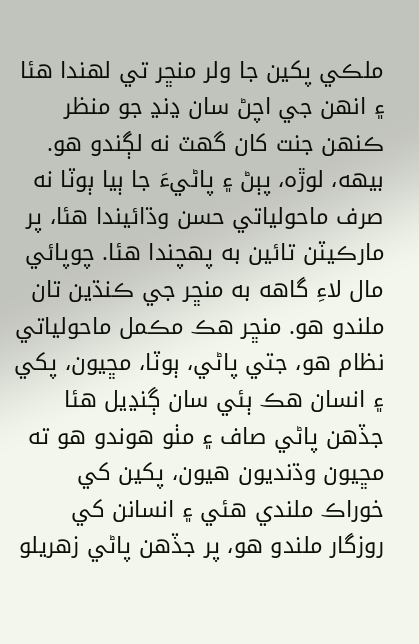ملڪي پکين جا ولر منڇر تي لهندا هئا ۽ انهن جي اچڻ سان ڍنڍ جو منظر ڪنهن جنت کان گهٽ نه لڳندو هو. بيهه، لوڙه، پٻڻ ۽ پاڻيءَ جا ٻيا ٻوٽا نه صرف ماحولياتي حسن وڌائيندا هئا، پر مارڪيٽن تائين به پهچندا هئا. چوپائي مال لاءِ گاهه به منڇر جي ڪنڌين تان ملندو هو. منڇر هڪ مڪمل ماحولياتي نظام هو، جتي پاڻي، ٻوٽا، مڇيون، پکي ۽ انسان هڪ ٻئي سان ڳنڍيل ھئا جڏهن پاڻي صاف ۽ مٺو هوندو هو ته مڇيون وڌنديون هيون، پکين کي خوراڪ ملندي هئي ۽ انسانن کي روزگار ملندو هو، پر جڏهن پاڻي زهريلو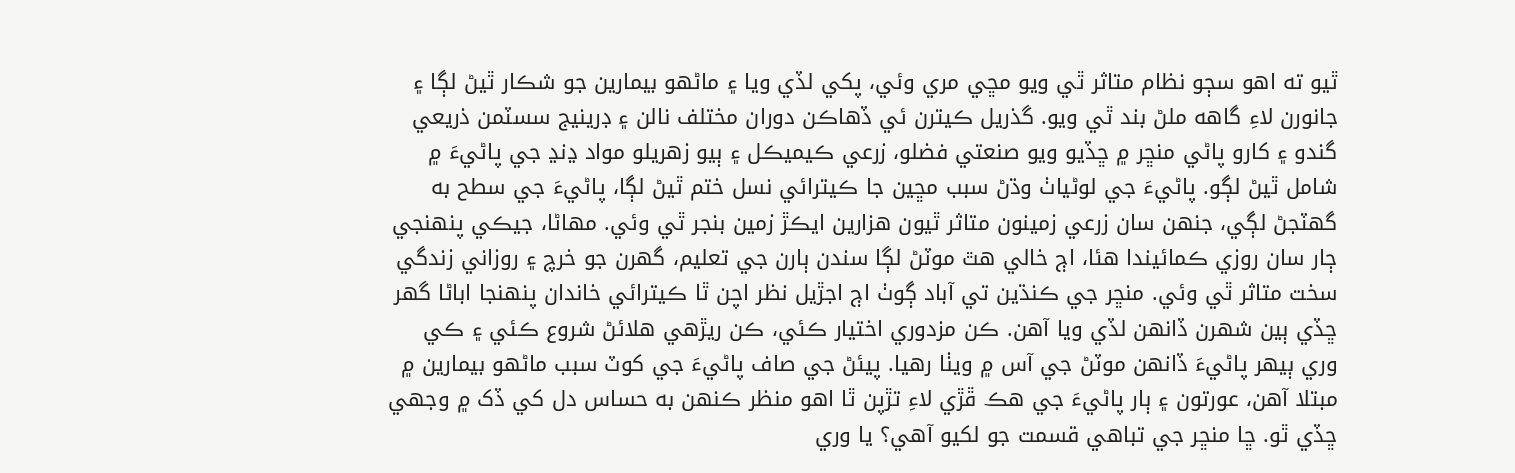ٿيو ته اهو سڄو نظام متاثر ٿي ويو مڇي مري وئي، پکي لڏي ويا ۽ ماڻهو بيمارين جو شڪار ٿيڻ لڳا ۽ جانورن لاءِ گاهه ملڻ بند ٿي ويو. گذريل ڪيترن ئي ڏهاڪن دوران مختلف نالن ۽ ڊرينيج سسٽمن ذريعي گندو ۽ کارو پاڻي منڇر ۾ ڇڏيو ويو صنعتي فضلو، زرعي ڪيميڪل ۽ ٻيو زهريلو مواد ڍنڍ جي پاڻيءَ ۾ شامل ٿيڻ لڳو. پاڻيءَ جي لوڻياٺ وڌڻ سبب مڇين جا ڪيترائي نسل ختم ٿيڻ لڳا، پاڻيءَ جي سطح به گهٽجڻ لڳي، جنهن سان زرعي زمينون متاثر ٿيون هزارين ايڪڙ زمين بنجر ٿي وئي. مهاڻا، جيڪي پنهنجي ڄار سان روزي ڪمائيندا هئا، اڄ خالي هٿ موٽڻ لڳا سندن ٻارن جي تعليم، گهرن جو خرچ ۽ روزاني زندگي سخت متاثر ٿي وئي. منڇر جي ڪنڌين تي آباد ڳوٺ اڄ اجڙيل نظر اچن ٿا ڪيترائي خاندان پنهنجا اباڻا گهر ڇڏي ٻين شهرن ڏانهن لڏي ويا آهن. ڪن مزدوري اختيار ڪئي، ڪن ريڙهي هلائڻ شروع ڪئي ۽ ڪي وري ٻيهر پاڻيءَ ڏانهن موٽڻ جي آس ۾ ويٺا رهيا. پيئڻ جي صاف پاڻيءَ جي کوٽ سبب ماڻهو بيمارين ۾ مبتلا آهن، عورتون ۽ ٻار پاڻيءَ جي هڪ ڦڙي لاءِ تڙپن ٿا اهو منظر ڪنهن به حساس دل کي ڏک ۾ وجهي ڇڏي ٿو. ڇا منڇر جي تباهي قسمت جو لکيو آهي؟ يا وري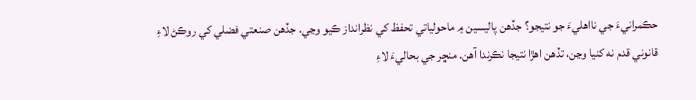حڪمرانيءَ جي نااهليءَ جو نتيجو؟ جڏهن پاليسين ۾ ماحولياتي تحفظ کي نظرانداز ڪيو وڃي. جڏهن صنعتي فضلي کي روڪڻ لاءِ قانوني قدم نه کنيا وڃن، تڏهن اهڙا نتيجا نڪرندا آهن. منڇر جي بحاليءَ لاءِ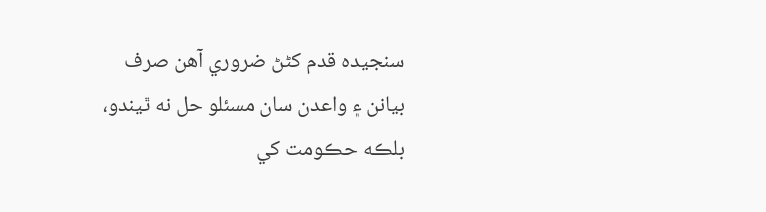سنجيده قدم کڻڻ ضروري آهن صرف بيانن ۽ واعدن سان مسئلو حل نه ٿيندو، بلڪه حڪومت کي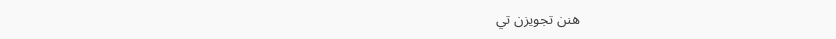هنن تجويزن تي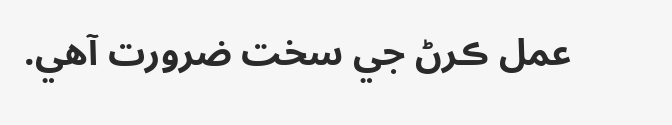عمل ڪرڻ جي سخت ضرورت آهي.